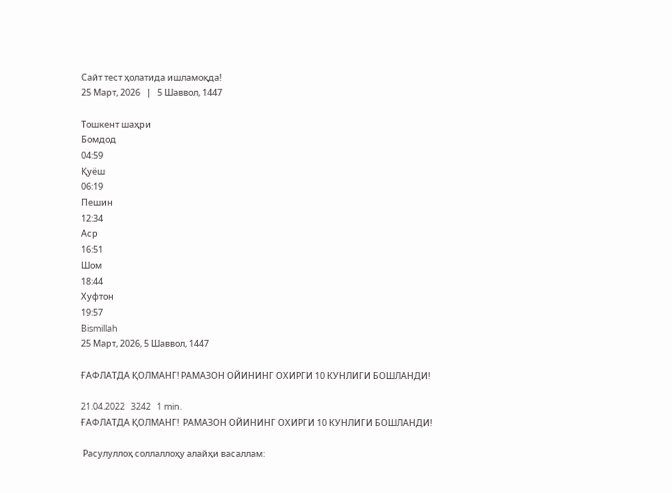Сайт тест ҳолатида ишламоқда!
25 Март, 2026   |   5 Шаввол, 1447

Тошкент шаҳри
Бомдод
04:59
Қуёш
06:19
Пешин
12:34
Аср
16:51
Шом
18:44
Хуфтон
19:57
Bismillah
25 Март, 2026, 5 Шаввол, 1447

ҒАФЛАТДА ҚОЛМАНГ! РАМАЗОН ОЙИНИНГ ОХИРГИ 10 КУНЛИГИ БОШЛАНДИ!

21.04.2022   3242   1 min.
ҒАФЛАТДА ҚОЛМАНГ!  РАМАЗОН ОЙИНИНГ ОХИРГИ 10 КУНЛИГИ БОШЛАНДИ!

 Расулуллоҳ соллаллоҳу алайҳи васаллам: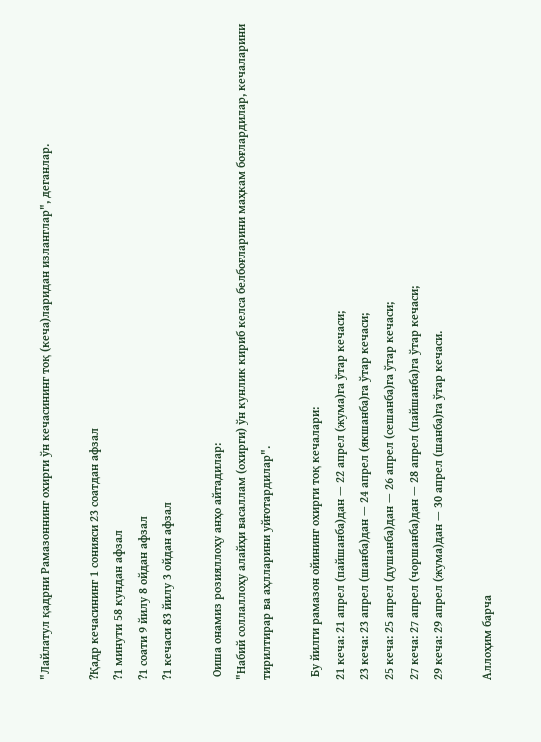"Лайлатул қадрни Рамазоннинг охирги ўн кечасининг тоқ (кеча)ларидан изланглар", деганлар.

?Қадр кечасининг 1 сонияси 23 соатдан афзал
?1 минути 58 кундан афзал
?1 соати 9 йилу 8 ойдан афзал
?1 кечаси 83 йилу 3 ойдан афзал

 Оиша онамиз розияллоҳу анҳо айтадилар:
"Набий соллаллоҳу алайҳи васаллам (охирги) ўн кунлик кириб келса белбоғларини маҳкам боғлардилар, кечаларини тирилтирар ва аҳлларини уйғотардилар".

 Бу йилги рамазон ойининг охирги тоқ кечалари:
21 кеча: 21 апрел (пайшанба)дан — 22 апрел (жума)га ўтар кечаси;
23 кеча: 23 апрел (шанба)дан — 24 апрел (якшанба)га ўтар кечаси;
25 кеча: 25 апрел (душанба)дан — 26 апрел (сешанба)га ўтар кечаси;
27 кеча: 27 апрел (чоршанба)дан — 28 апрел (пайшанба)га ўтар кечаси;
29 кеча: 29 апрел (жума)дан — 30 апрел (шанба)га ўтар кечаси.

Аллоҳим барча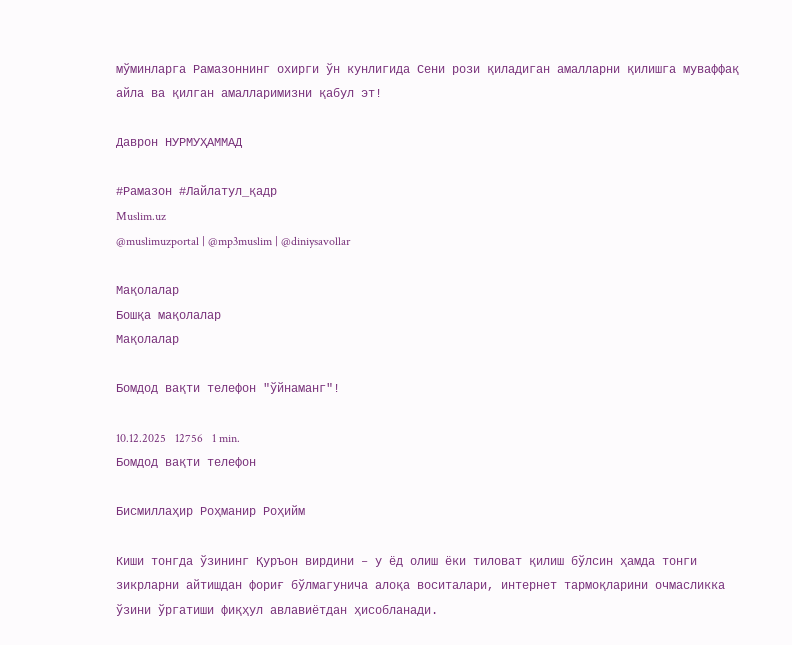мўминларга Рамазоннинг охирги ўн кунлигида Сени рози қиладиган амалларни қилишга муваффақ айла ва қилган амалларимизни қабул эт!

Даврон НУРМУҲАММАД

#Рамазон #Лайлатул_қадр
Muslim.uz
@muslimuzportal | @mp3muslim | @diniysavollar

Мақолалар
Бошқа мақолалар
Мақолалар

Бомдод вақти телефон "ўйнаманг"!

10.12.2025   12756   1 min.
Бомдод вақти телефон

Бисмиллаҳир Роҳманир Роҳийм

Киши тонгда ўзининг Қуръон вирдини – у ёд олиш ёки тиловат қилиш бўлсин ҳамда тонги зикрларни айтишдан фориғ бўлмагунича алоқа воситалари, интернет тармоқларини очмасликка ўзини ўргатиши фиқҳул авлавиётдан ҳисобланади.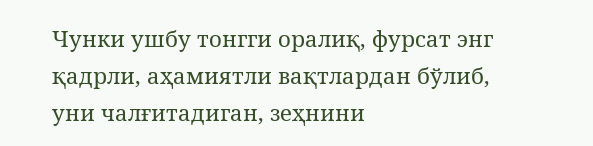Чунки ушбу тонгги оралиқ, фурсат энг қадрли, аҳамиятли вақтлардан бўлиб, уни чалғитадиган, зеҳнини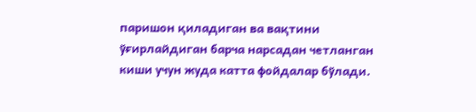паришон қиладиган ва вақтини ўғирлайдиган барча нарсадан четланган киши учун жуда катта фойдалар бўлади.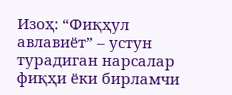Изоҳ: “Фиқҳул авлавиёт” – устун турадиган нарсалар фиқҳи ёки бирламчи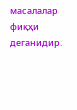масалалар фиқҳи деганидир.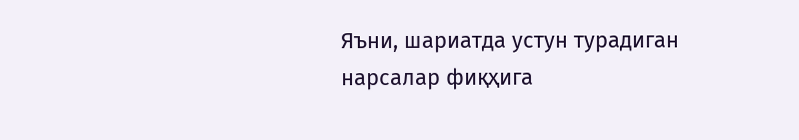Яъни, шариатда устун турадиган нарсалар фиқҳига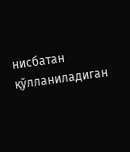нисбатан қўлланиладиган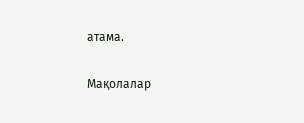атама.

Мақолалар